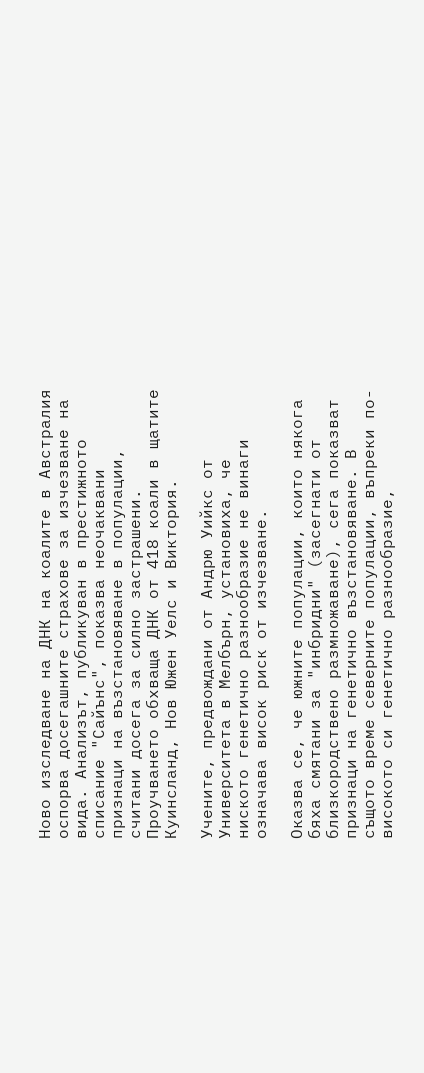Ново изследване на ДНК на коалите в Австралия оспорва досегашните страхове за изчезване на вида. Анализът, публикуван в престижното списание "Сайънс", показва неочаквани признаци на възстановяване в популации, считани досега за силно застрашени. Проучването обхваща ДНК от 418 коали в щатите Куинсланд, Нов Южен Уелс и Виктория.

Учените, предвождани от Андрю Уийкс от Университета в Мелбърн, установиха, че ниското генетично разнообразие не винаги означава висок риск от изчезване.

Оказва се, че южните популации, които някога бяха смятани за "инбридни" (засегнати от близкородствено размножаване), сега показват признаци на генетично възстановяване. В същото време северните популации, въпреки по-високото си генетично разнообразие,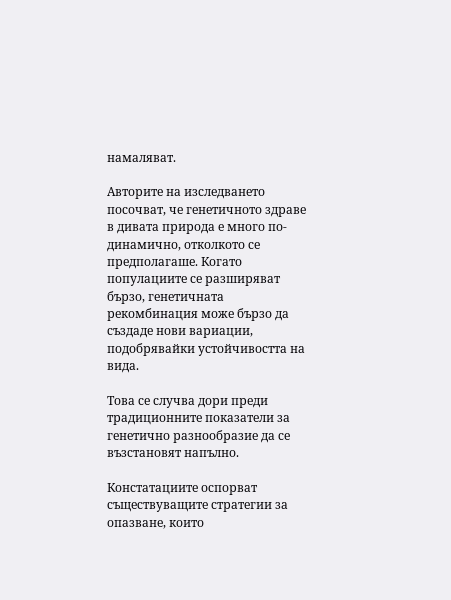намаляват.

Авторите на изследването посочват, че генетичното здраве в дивата природа е много по-динамично, отколкото се предполагаше. Когато популациите се разширяват бързо, генетичната рекомбинация може бързо да създаде нови вариации, подобрявайки устойчивостта на вида.

Това се случва дори преди традиционните показатели за генетично разнообразие да се възстановят напълно.

Констатациите оспорват съществуващите стратегии за опазване, които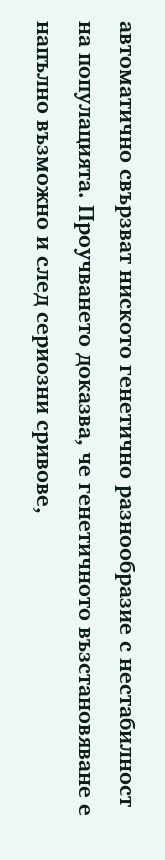автоматично свързват ниското генетично разнообразие с нестабилност на популацията. Проучването доказва, че генетичното възстановяване е напълно възможно и след сериозни сривове,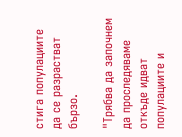стига популациите да се разрастват бързо.

"Трябва да започнем да проследяваме откъде идват популациите и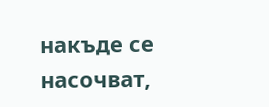накъде се насочват,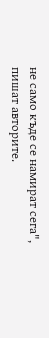не само къде се намират сега", пишат авторите.